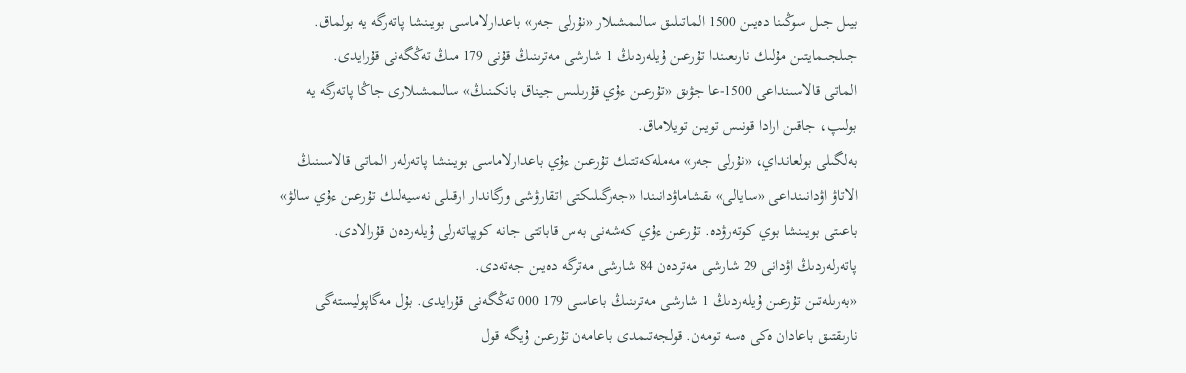بيىل جىل سوڭىنا دەيىن 1500 الماتىلىق سالىمشىلار «نۇرلى جەر» باعدارلاماسى بويىنشا پاتەرگە يە بولماق.
جىلجىمايتىن مۇلىك نارىعىندا تۇرعىن ۇيلەردىڭ 1 شارشى مەترىنىڭ قۇنى 179 مىڭ تەڭگەنى قۇرايدى.
الماتى قالاسىنداعى 1500-عا جۋىق «تۇرعىن ءۇي قۇرىلىس جيناق بانكىنىڭ» سالىمشىلارى جاڭا پاتەرگە يە بولىپ، جاقىن ارادا قونىس تويىن تويلاماق.
بەلگىلى بولعانداي، «نۇرلى جەر» مەملەكەتتىك تۇرعىن ءۇي باعدارلاماسى بويىنشا پاتەرلەر الماتى قالاسىنىڭ الاتاۋ اۋدانىنداعى «سايالى» ىقشاماۋدانىندا «جەرگىلىكتى اتقارۋشى ورگاندار ارقىلى نەسيەلىك تۇرعىن ءۇي سالۋ» باعىتى بويىنشا بوي كوتەرۋدە. تۇرعىن ءۇي كەشەنى بەس قاباتتى جانە كوپپاتەرلى ۇيلەردەن قۇرالادى. پاتەرلەردىڭ اۋدانى 29 شارشى مەتردەن 84 شارشى مەترگە دەيىن جەتەدى.
«بەرىلەتىن تۇرعىن ۇيلەردىڭ 1 شارشى مەترىنىڭ باعاسى 179 000 تەڭگەنى قۇرايدى. بۇل مەگاپوليستەگى نارىقتىق باعادان ەكى ەسە تومەن. قولجەتىمدى باعامەن تۇرعىن ۇيگە قول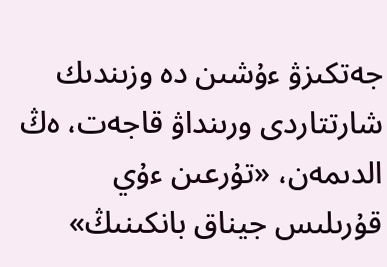جەتكىزۋ ءۇشىن دە وزىندىك شارتتاردى ورىنداۋ قاجەت، ەڭ الدىمەن، «تۇرعىن ءۇي قۇرىلىس جيناق بانكىنىڭ»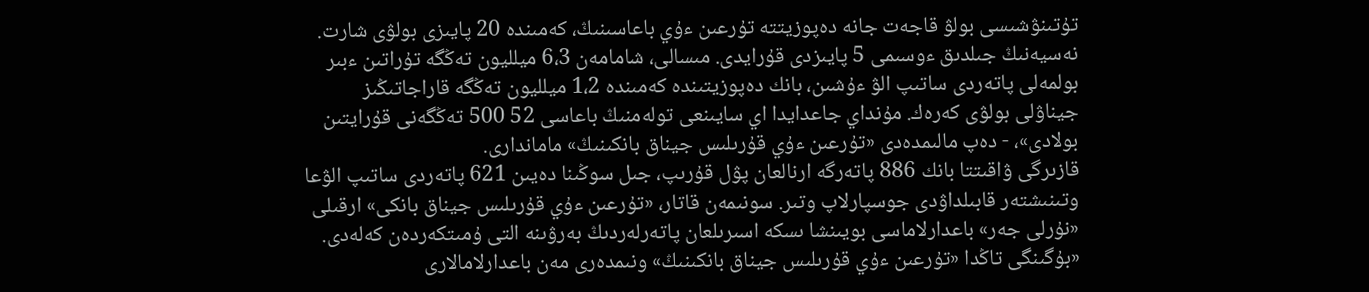تۇتىنۋشىسى بولۋ قاجەت جانە دەپوزيتتە تۇرعىن ءۇي باعاسىنىڭ، كەمىندە 20 پايىزى بولۋى شارت. نەسيەنىڭ جىلدىق ءوسىمى 5 پايىزدى قۇرايدى. مىسالى، شامامەن 6،3 ميلليون تەڭگە تۇراتىن ءبىر بولمەلى پاتەردى ساتىپ الۋ ءۇشىن، بانك دەپوزيتىندە كەمىندە 1،2 ميلليون تەڭگە قاراجاتىڭىز جيناۋلى بولۋى كەرەك. مۇنداي جاعدايدا اي سايىنعى تولەمنىڭ باعاسى 52 500 تەڭگەنى قۇرايتىن بولادى»، - دەپ مالىمدەدى «تۇرعىن ءۇي قۇرىلىس جيناق بانكىنىڭ» ماماندارى.
قازىرگى ۋاقىتتا بانك 886 پاتەرگە ارنالعان پۋل قۇرىپ، جىل سوڭىنا دەيىن 621 پاتەردى ساتىپ الۋعا وتىنىشتەر قابىلداۋدى جوسپارلاپ وتىر. سونىمەن قاتار، «تۇرعىن ءۇي قۇرىلىس جيناق بانكى» ارقىلى «نۇرلى جەر» باعدارلاماسى بويىنشا ىسكە اسىرىلعان پاتەرلەردىڭ بەرۋىنە التى ۇمىتكەردەن كەلەدى.
«بۇگىنگى تاڭدا «تۇرعىن ءۇي قۇرىلىس جيناق بانكىنىڭ» ونىمدەرى مەن باعدارلامالارى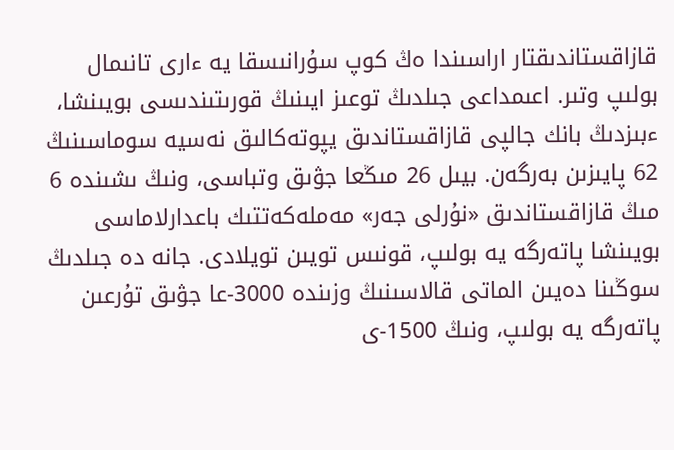قازاقستاندىقتار اراسىندا ەڭ كوپ سۇرانىسقا يە ءارى تانىمال بولىپ وتىر. اعىمداعى جىلدىڭ توعىز ايىنىڭ قورىتىندىسى بويىنشا، ءبىزدىڭ بانك جالپى قازاقستاندىق يپوتەكالىق نەسيە سوماسىنىڭ 62 پايىزىن بەرگەن. بيىل 26 مىڭعا جۋىق وتباسى، ونىڭ ىشىندە 6 مىڭ قازاقستاندىق «نۇرلى جەر» مەملەكەتتىك باعدارلاماسى بويىنشا پاتەرگە يە بولىپ، قونىس تويىن تويلادى. جانە دە جىلدىڭ سوڭىنا دەيىن الماتى قالاسىنىڭ وزىندە 3000-عا جۋىق تۇرعىن پاتەرگە يە بولىپ، ونىڭ 1500-ى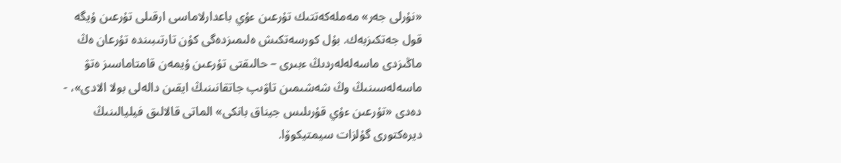«نۇرلى جەر» مەملەكەتتىك تۇرعىن ءۇي باعدارلاماسى ارقىلى تۇرعىن ۇيگە قول جەتكىزبەك. بۇل كورسەتكىش ەلىمىزدەگى كۇن تارتىبىندە تۇرعان ەڭ ماڭىزدى ماسەلەلەردىڭ ءبىرى – حالىقتى تۇرعىن ۇيمەن قامتاماسىز ەتۋ ماسەلەسىنىڭ وڭ شەشىمىن تاۋىپ جاتقانىنىڭ ايقىن دالەلى بولا الادى»، - دەدى «تۇرعىن ءۇي قۇرىلىس جيناق بانكى» الماتى قالالىق فيليالىنىڭ ديرەكتورى گۇلزات سيمتيكوۆا.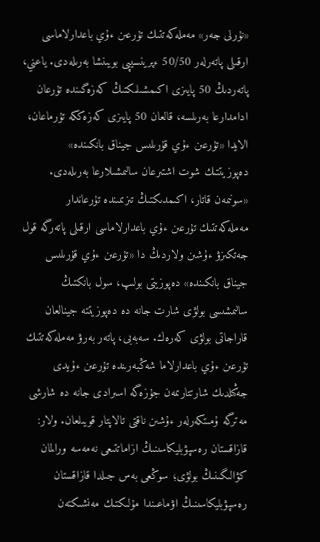«نۇرلى جەر» مەملەكەتتىك تۇرعىن ءۇي باعدارلاماسى ارقىلى پاتەرلەر 50/50 ءپرينسيپى بويىنشا بەرىلەدى. ياعني، پاتەردىڭ 50 پايىزى اكىمشىلىكتىڭ كەزەگىندە تۇرعان ادامدارعا بەرىلسە، قالعان 50 پايىزى كەزەككە تۇرماعان، الايدا «تۇرعىن ءۇي قۇرىلىس جيناق بانكىندە» دەپوزيتتىك شوت اشتىرعان سالىمشىلارعا بەرىلەدى.
«سونىمەن قاتار، اكىمدىكتىڭ تىزىمىندە تۇرعاندار مەملەكەتتىك تۇرعىن ءۇي باعدارلاماسى ارقىلى پاتەرگە قول جەتكىزۋ ءۇشىن ولاردىڭ دا «تۇرعىن ءۇي قۇرىلىس جيناق بانكىندە» دەپوزيتى بولىپ، سول بانكتىڭ سالىمشىسى بولۋى شارت جانە دە دەپوزيتتە جينالعان قاراجاتى بولۋى كەرەك. سەبەبى، پاتەر بەرۋ مەملەكەتتىك تۇرعىن ءۇي باعدارلاما شەڭبەرىندە تۇرعىن ءۇيدى جەڭىلدىك شارتتارىمەن جۇزەگە اسىرادى جانە دە شارشى مەترگە ۇمىتكەرلەر ءۇشىن ناقتى تالاپتار قويىلعان. ولار: قازاقستان رەسپۋبليكاسىنىڭ ازاماتتىعى نەمەسە ورالمان كۋالىگىنىڭ بولۋى؛ سوڭعى بەس جىلدا قازاقستان رەسپۋبليكاسىنىڭ اۋماعىندا مۇلىكتىك مەنشىكتەن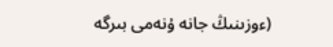(ءوزىنىڭ جانە ۇنەمى بىرگە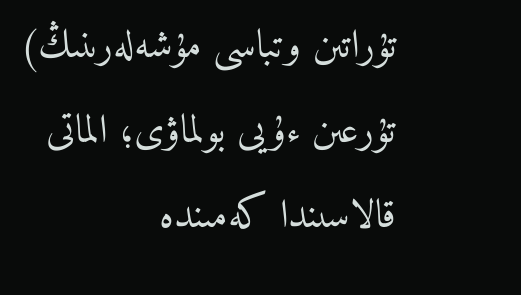تۇراتىن وتباسى مۇشەلەرىنىڭ) تۇرعىن ءۇيى بولماۋى؛ الماتى قالاسىندا كەمىندە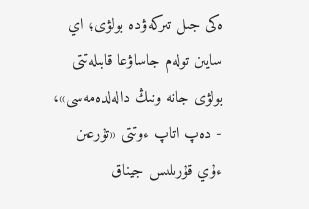ەكى جىل تىركەۋدە بولۋى؛ اي سايىن تولەم جاساۋعا قابىلەتتى بولۋى جانە ونىڭ دالەلدەمەسى»، - دەپ اتاپ ءوتتى «تۇرعىن ءۇي قۇرىلىس جيناق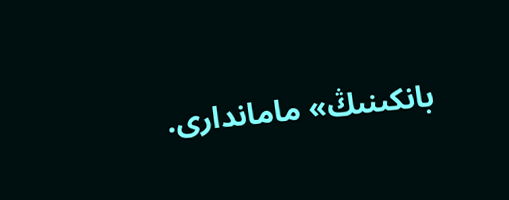بانكىنىڭ» ماماندارى.